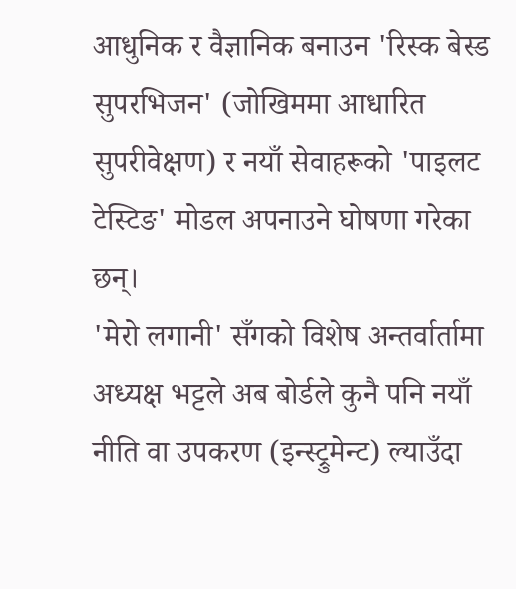आधुनिक र वैज्ञानिक बनाउन 'रिस्क बेस्ड सुपरभिजन' (जोखिममा आधारित सुपरीवेक्षण) र नयाँ सेवाहरूको 'पाइलट टेस्टिङ' मोडल अपनाउने घोषणा गरेका छन्।
'मेरो लगानी' सँगको विशेष अन्तर्वार्तामा अध्यक्ष भट्टले अब बोर्डले कुनै पनि नयाँ नीति वा उपकरण (इन्स्ट्रुमेन्ट) ल्याउँदा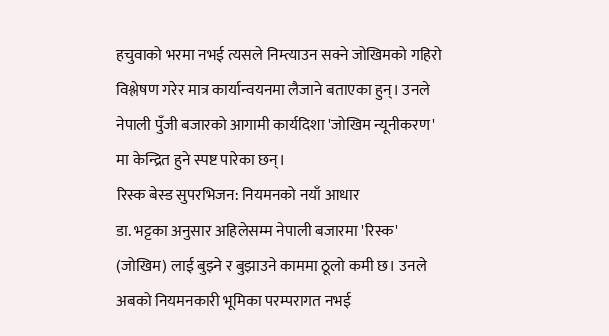हचुवाको भरमा नभई त्यसले निम्त्याउन सक्ने जोखिमको गहिरो विश्लेषण गरेर मात्र कार्यान्वयनमा लैजाने बताएका हुन्। उनले नेपाली पुँजी बजारको आगामी कार्यदिशा 'जोखिम न्यूनीकरण' मा केन्द्रित हुने स्पष्ट पारेका छन्।
रिस्क बेस्ड सुपरभिजन: नियमनको नयाँ आधार
डा. भट्टका अनुसार अहिलेसम्म नेपाली बजारमा 'रिस्क' (जोखिम) लाई बुझ्ने र बुझाउने काममा ठूलो कमी छ। उनले अबको नियमनकारी भूमिका परम्परागत नभई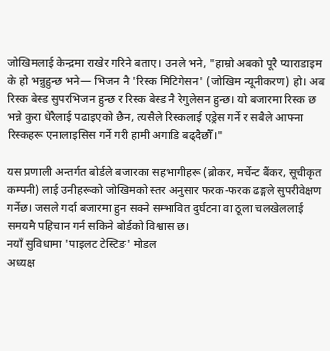जोखिमलाई केन्द्रमा राखेर गरिने बताए। उनले भने, "हाम्रो अबको पूरै प्याराडाइम के हो भन्नुहुन्छ भने— भिजन नै 'रिस्क मिटिगेसन' (जोखिम न्यूनीकरण) हो। अब रिस्क बेस्ड सुपरभिजन हुन्छ र रिस्क बेस्ड नै रेगुलेसन हुन्छ। यो बजारमा रिस्क छ भन्ने कुरा धेरैलाई पढाइएको छैन, त्यसैले रिस्कलाई एड्रेस गर्ने र सबैले आफ्ना रिस्कहरू एनालाइसिस गर्ने गरी हामी अगाडि बढ्दैछौँ।"

यस प्रणाली अन्तर्गत बोर्डले बजारका सहभागीहरू (ब्रोकर, मर्चेन्ट बैंकर, सूचीकृत कम्पनी) लाई उनीहरूको जोखिमको स्तर अनुसार फरक-फरक ढङ्गले सुपरीवेक्षण गर्नेछ। जसले गर्दा बजारमा हुन सक्ने सम्भावित दुर्घटना वा ठूला चलखेललाई समयमै पहिचान गर्न सकिने बोर्डको विश्वास छ।
नयाँ सुविधामा 'पाइलट टेस्टिङ' मोडल
अध्यक्ष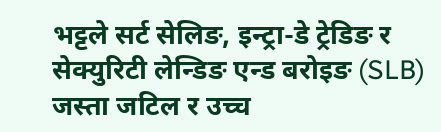भट्टले सर्ट सेलिङ, इन्ट्रा-डे ट्रेडिङ र सेक्युरिटी लेन्डिङ एन्ड बरोइङ (SLB) जस्ता जटिल र उच्च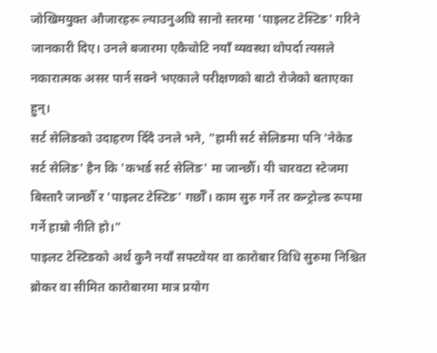जोखिमयुक्त औजारहरू ल्याउनुअघि सानो स्तरमा 'पाइलट टेस्टिङ' गरिने जानकारी दिए। उनले बजारमा एकैचोटि नयाँ व्यवस्था थोपर्दा त्यसले नकारात्मक असर पार्न सक्ने भएकाले परीक्षणको बाटो रोजेको बताएका हुन्।
सर्ट सेलिङको उदाहरण दिँदै उनले भने, "हामी सर्ट सेलिङमा पनि 'नेकेड सर्ट सेलिङ' हैन कि 'कभर्ड सर्ट सेलिङ' मा जान्छौँ। यी चारवटा स्टेजमा बिस्तारै जान्छौँ र 'पाइलट टेस्टिङ' गर्छौँ। काम सुरु गर्ने तर कन्ट्रोल्ड रूपमा गर्ने हाम्रो नीति हो।"
पाइलट टेस्टिङको अर्थ कुनै नयाँ सफ्टवेयर वा कारोबार विधि सुरुमा निश्चित ब्रोकर वा सीमित कारोबारमा मात्र प्रयोग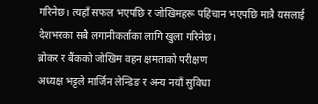गरिनेछ। त्यहाँ सफल भएपछि र जोखिमहरू पहिचान भएपछि मात्रै यसलाई देशभरका सबै लगानीकर्ताका लागि खुला गरिनेछ।
ब्रोकर र बैंकको जोखिम वहन क्षमताको परीक्षण
अध्यक्ष भट्टले मार्जिन लेन्डिङ र अन्य नयाँ सुविधा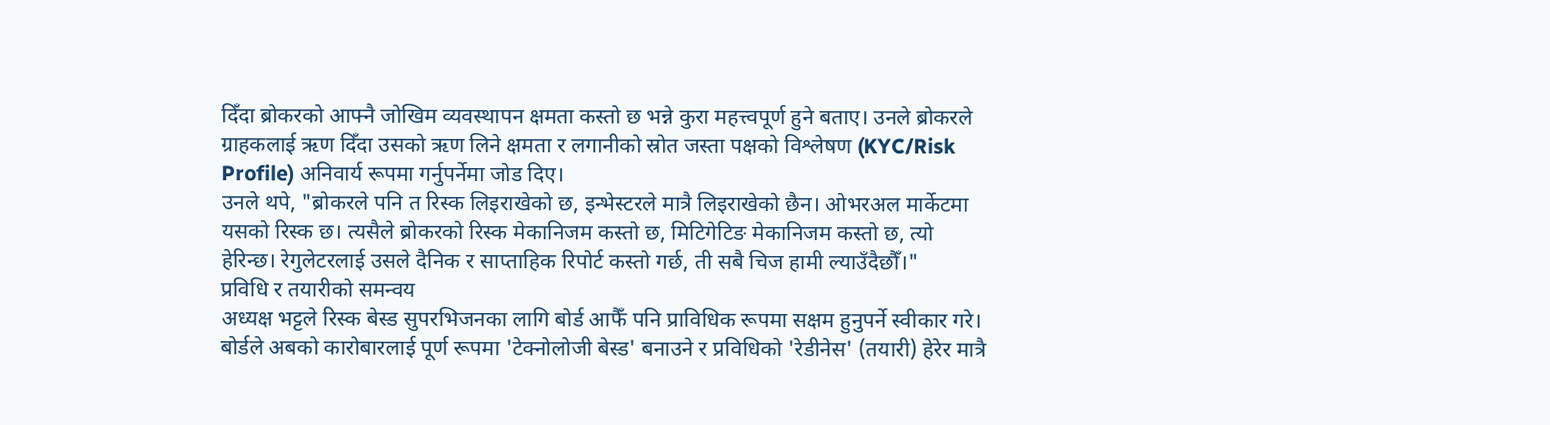दिँदा ब्रोकरको आफ्नै जोखिम व्यवस्थापन क्षमता कस्तो छ भन्ने कुरा महत्त्वपूर्ण हुने बताए। उनले ब्रोकरले ग्राहकलाई ऋण दिँदा उसको ऋण लिने क्षमता र लगानीको स्रोत जस्ता पक्षको विश्लेषण (KYC/Risk Profile) अनिवार्य रूपमा गर्नुपर्नेमा जोड दिए।
उनले थपे, "ब्रोकरले पनि त रिस्क लिइराखेको छ, इन्भेस्टरले मात्रै लिइराखेको छैन। ओभरअल मार्केटमा यसको रिस्क छ। त्यसैले ब्रोकरको रिस्क मेकानिजम कस्तो छ, मिटिगेटिङ मेकानिजम कस्तो छ, त्यो हेरिन्छ। रेगुलेटरलाई उसले दैनिक र साप्ताहिक रिपोर्ट कस्तो गर्छ, ती सबै चिज हामी ल्याउँदैछौँ।"
प्रविधि र तयारीको समन्वय
अध्यक्ष भट्टले रिस्क बेस्ड सुपरभिजनका लागि बोर्ड आफैँ पनि प्राविधिक रूपमा सक्षम हुनुपर्ने स्वीकार गरे। बोर्डले अबको कारोबारलाई पूर्ण रूपमा 'टेक्नोलोजी बेस्ड' बनाउने र प्रविधिको 'रेडीनेस' (तयारी) हेरेर मात्रै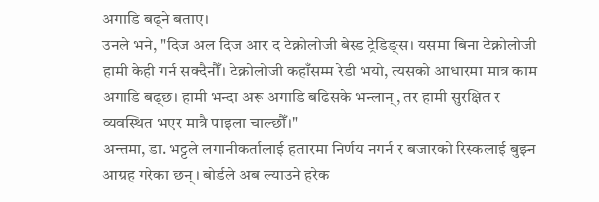अगाडि बढ्ने बताए।
उनले भने, "दिज अल दिज आर द टेक्नोलोजी बेस्ड ट्रेडिङ्स। यसमा बिना टेक्नोलोजी हामी केही गर्न सक्दैनौँ। टेक्नोलोजी कहाँसम्म रेडी भयो, त्यसको आधारमा मात्र काम अगाडि बढ्छ। हामी भन्दा अरू अगाडि बढिसके भन्लान्, तर हामी सुरक्षित र व्यवस्थित भएर मात्रै पाइला चाल्छौँ।"
अन्तमा, डा. भट्टले लगानीकर्तालाई हतारमा निर्णय नगर्न र बजारको रिस्कलाई बुझ्न आग्रह गरेका छन्। बोर्डले अब ल्याउने हरेक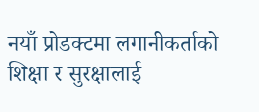नयाँ प्रोडक्टमा लगानीकर्ताको शिक्षा र सुरक्षालाई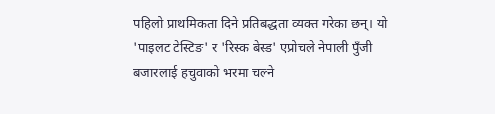पहिलो प्राथमिकता दिने प्रतिबद्धता व्यक्त गरेका छन्। यो 'पाइलट टेस्टिङ' र 'रिस्क बेस्ड' एप्रोचले नेपाली पुँजी बजारलाई हचुवाको भरमा चल्ने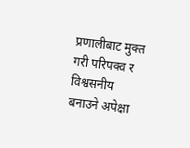प्रणालीबाट मुक्त गरी परिपक्व र विश्वसनीय बनाउने अपेक्षा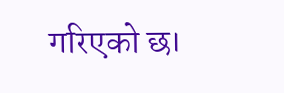गरिएको छ।